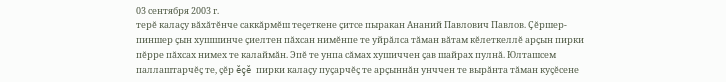03 сентября 2003 г.
терĕ калаçу вăхăтĕнче саккăрмĕш теçеткене çитсе пыракан Ананий Павлович Павлов. Çĕршер-пиншер çын хушшинче çиелтен пăхсан нимĕнпе те уйрăлса тăман вăтам кĕлеткеллĕ арçын пирки пĕрре пăхсах нимех те калаймăн. Эпĕ те унпа сăмах хушиччен çав шайрах пулнă. Юлташсем паллаштарчĕç те, çĕр ĕçĕ пирки калаçу пуçарчĕç те арçыннăн унччен те вырăнта тăман куçĕсене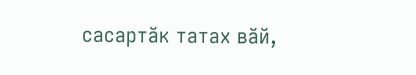сасартăк татах вăй,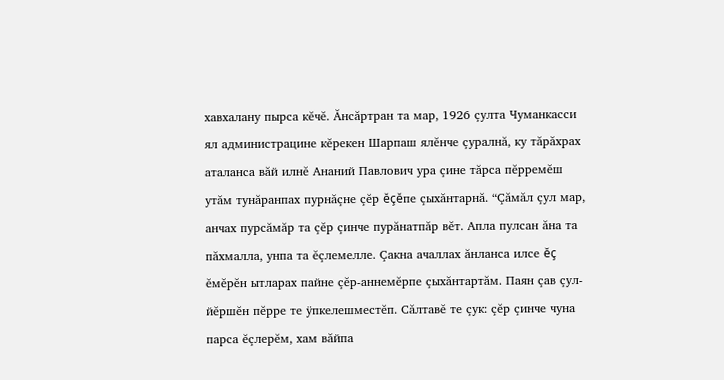хавхалану пырса кĕчĕ. Ăнсăртран та мар, 1926 çулта Чуманкасси ял администрацине кĕрекен Шарпаш ялĕнче çуралнă, ку тăрăхрах аталанса вăй илнĕ Ананий Павлович ура çине тăрса пĕрремĕш утăм тунăранпах пурнăçне çĕр ĕçĕпе çыхăнтарнă. “Çăмăл çул мар, анчах пурсăмăр та çĕр çинче пурăнатпăр вĕт. Апла пулсан ăна та пăхмалла, унпа та ĕçлемелле. Çакна ачаллах ăнланса илсе ĕç ĕмĕрĕн ытларах пайне çĕр-аннемĕрпе çыхăнтартăм. Паян çав çул-йĕршĕн пĕрре те ÿпкелешместĕп. Сăлтавĕ те çук: çĕр çинче чуна парса ĕçлерĕм, хам вăйпа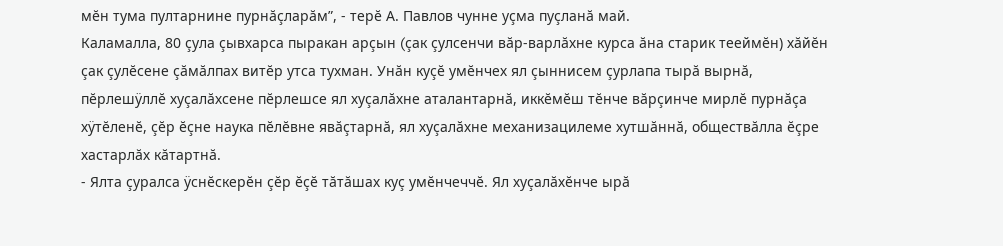мĕн тума пултарнине пурнăçларăм”, - терĕ А. Павлов чунне уçма пуçланă май.
Каламалла, 80 çула çывхарса пыракан арçын (çак çулсенчи вăр-варлăхне курса ăна старик тееймĕн) хăйĕн çак çулĕсене çăмăлпах витĕр утса тухман. Унăн куçĕ умĕнчех ял çыннисем çурлапа тырă вырнă, пĕрлешÿллĕ хуçалăхсене пĕрлешсе ял хуçалăхне аталантарнă, иккĕмĕш тĕнче вăрçинче мирлĕ пурнăçа хÿтĕленĕ, çĕр ĕçне наука пĕлĕвне явăçтарнă, ял хуçалăхне механизацилеме хутшăннă, обществăлла ĕçре хастарлăх кăтартнă.
- Ялта çуралса ÿснĕскерĕн çĕр ĕçĕ тăтăшах куç умĕнчеччĕ. Ял хуçалăхĕнче ырă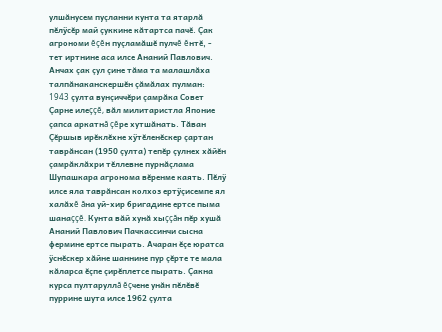улшăнусем пуçланни кунта та ятарлă пĕлÿсĕр май çуккине кăтартса пачĕ. Çак агрономи ĕçĕн пуçламăшĕ пулчĕ ĕнтĕ, - тет иртнине аса илсе Ананий Павлович. Анчах çак çул çине тăма та малашлăха талпăнаканскершĕн çăмăлах пулман: 1943 çулта вунçиччĕри çамрăка Совет Çарне илеççĕ, вăл милитаристла Японие çапса аркатнă çĕре хутшăнать. Тăван Çĕршыв ирĕклĕхне хÿтĕленĕскер çартан таврăнсан (1950 çулта) тепĕр çулнех хăйĕн çамрăклăхри тĕллевне пурнăçлама Шупашкара агронома вĕренме каять. Пĕлÿ илсе яла таврăнсан колхоз ертÿçисемпе ял халăхĕ ăна уй-хир бригадине ертсе пыма шанаççĕ. Кунта вăй хунă хыççăн пĕр хушă Ананий Павлович Пачкассинчи сысна фермине ертсе пырать. Ачаран ĕçе юратса ÿснĕскер хăйне шаннине пур çĕрте те мала кăларса ĕçпе çирĕплетсе пырать. Çакна курса пултаруллă ĕçчене унăн пĕлĕвĕ пуррине шута илсе 1962 çулта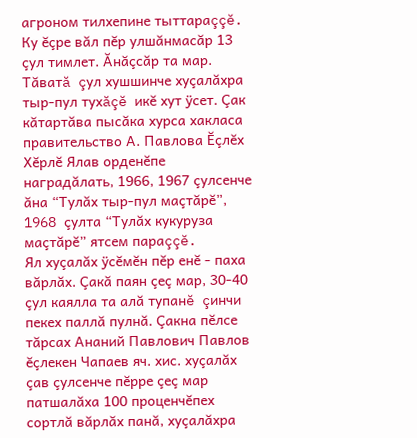агроном тилхепине тыттараççĕ. Ку ĕçре вăл пĕр улшăнмасăр 13 çул тимлет. Ăнăçсăр та мар. Тăватă çул хушшинче хуçалăхра тыр-пул тухăçĕ икĕ хут ÿсет. Çак кăтартăва пысăка хурса хакласа правительство А. Павлова Ĕçлĕх Хĕрлĕ Ялав орденĕпе наградăлать, 1966, 1967 çулсенче ăна “Тулăх тыр-пул маçтăрĕ”, 1968 çулта “Тулăх кукуруза маçтăрĕ” ятсем параççĕ.
Ял хуçалăх ÿсĕмĕн пĕр енĕ - паха вăрлăх. Çакă паян çеç мар, 30-40 çул каялла та алă тупанĕ çинчи пекех паллă пулнă. Çакна пĕлсе тăрсах Ананий Павлович Павлов ĕçлекен Чапаев яч. хис. хуçалăх çав çулсенче пĕрре çеç мар патшалăха 100 проценчĕпех сортлă вăрлăх панă, хуçалăхра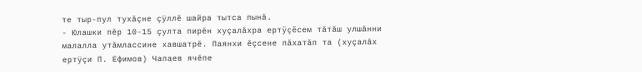те тыр-пул тухăçне çÿллĕ шайра тытса пынă.
- Юлашки пĕр 10-15 çулта пирĕн хуçалăхра ертÿçĕсем тăтăш улшăнни малалла утăмлассине хавшатрĕ. Паянхи ĕçсене пăхатăп та (хуçалăх ертÿçи П. Ефимов) Чапаев ячĕпе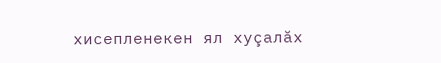хисепленекен ял хуçалăх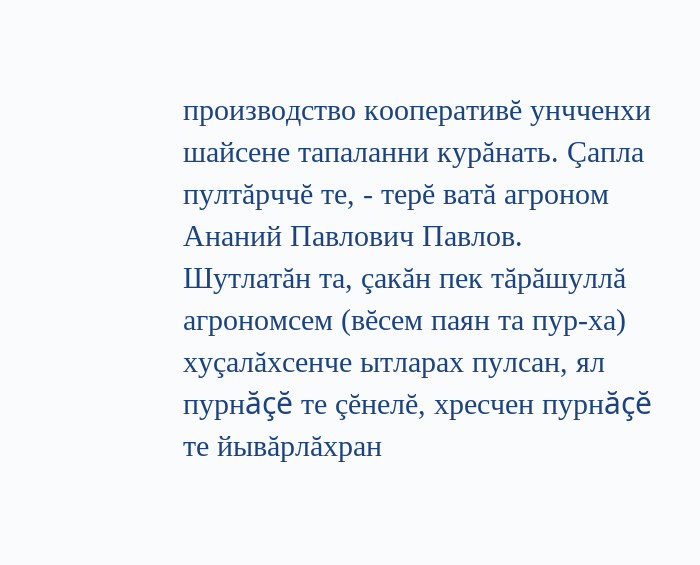производство кооперативĕ унчченхи шайсене тапаланни курăнать. Çапла пултăрччĕ те, - терĕ ватă агроном Ананий Павлович Павлов.
Шутлатăн та, çакăн пек тăрăшуллă агрономсем (вĕсем паян та пур-ха) хуçалăхсенче ытларах пулсан, ял пурнăçĕ те çĕнелĕ, хресчен пурнăçĕ те йывăрлăхран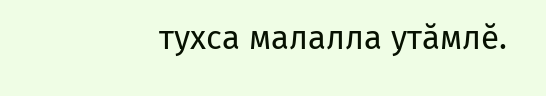тухса малалла утăмлĕ.